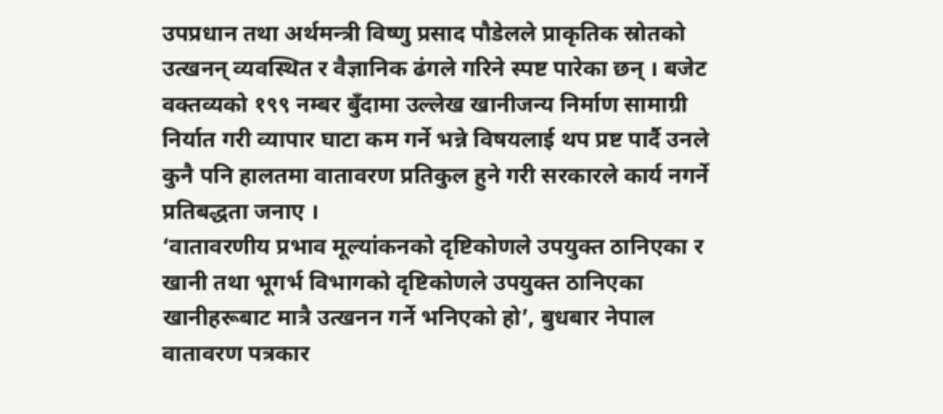उपप्रधान तथा अर्थमन्त्री विष्णु प्रसाद पौडेलले प्राकृतिक स्रोतको उत्खनन् व्यवस्थित र वैज्ञानिक ढंगले गरिने स्पष्ट पारेका छन् । बजेट वक्तव्यको १९९ नम्बर बुँदामा उल्लेख खानीजन्य निर्माण सामाग्री निर्यात गरी व्यापार घाटा कम गर्ने भन्ने विषयलाई थप प्रष्ट पार्दै उनले कुनै पनि हालतमा वातावरण प्रतिकुल हुने गरी सरकारले कार्य नगर्ने प्रतिबद्धता जनाए ।
‘वातावरणीय प्रभाव मूल्यांकनको दृष्टिकोणले उपयुक्त ठानिएका र खानी तथा भूगर्भ विभागको दृष्टिकोणले उपयुक्त ठानिएका खानीहरूबाट मात्रै उत्खनन गर्ने भनिएको हो’, बुधबार नेपाल वातावरण पत्रकार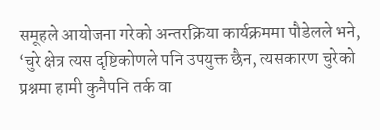समूहले आयोजना गरेको अन्तरक्रिया कार्यक्रममा पौडेलले भने, ‘चुरे क्षेत्र त्यस दृष्टिकोणले पनि उपयुक्त छैन, त्यसकारण चुरेको प्रश्नमा हामी कुनैपनि तर्क वा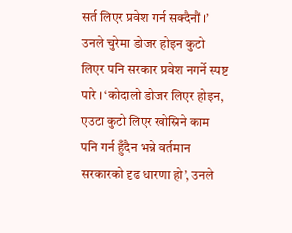सर्त लिएर प्रवेश गर्न सक्दैनौं ।’
उनले चुरेमा डोजर होइन कुटो लिएर पनि सरकार प्रवेश नगर्ने स्पष्ट पारे । ‘कोदालो डोजर लिएर होइन, एउटा कुटो लिएर खोस्रिने काम पनि गर्न हुँदैन भन्ने वर्तमान सरकारको दृढ धारणा हो’, उनले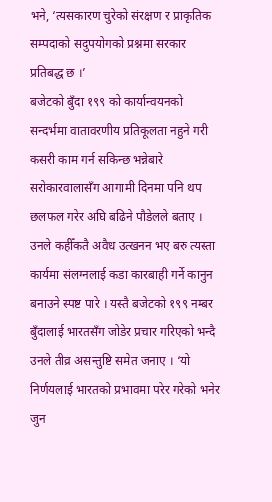भने, ‘त्यसकारण चुरेको संरक्षण र प्राकृतिक सम्पदाको सदुपयोगको प्रश्नमा सरकार प्रतिबद्ध छ ।’
बजेटको बुँदा १९९ को कार्यान्वयनको सन्दर्भमा वातावरणीय प्रतिकूलता नहुने गरी कसरी काम गर्न सकिन्छ भन्नेबारे सरोकारवालासँग आगामी दिनमा पनि थप छलफल गरेर अघि बढिने पौडेलले बताए ।
उनले कहीँकतै अवैध उत्खनन भए बरु त्यस्ता कार्यमा संलग्नलाई कडा कारबाही गर्ने कानुन बनाउने स्पष्ट पारे । यस्तै बजेटको १९९ नम्बर बुँदालाई भारतसँग जोडेर प्रचार गरिएको भन्दै उनले तीव्र असन्तुष्टि समेत जनाए । ‘यो निर्णयलाई भारतको प्रभावमा परेर गरेको भनेर जुन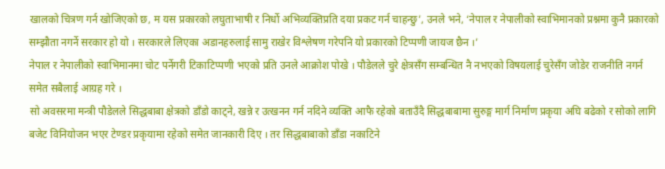खालको चित्रण गर्न खोजिएको छ, म यस प्रकारको लघुताभाषी र निर्धो अभिव्यक्तिप्रति दया प्रकट गर्न चाहन्छु’, उनले भने, ‘नेपाल र नेपालीको स्वाभिमानको प्रश्नमा कुनै प्रकारको सम्झौता नगर्ने सरकार हो यो । सरकारले लिएका अडानहरुलाई सामु राखेर विश्लेषण गरेपनि यो प्रकारको टिप्पणी जायज छैन ।’
नेपाल र नेपालीको स्वाभिमानमा चोट पर्नेगरी टिकाटिप्पणी भएको प्रति उनले आक्रोश पोखे । पौडेलले चुरे क्षेत्रसँग सम्बन्धित नै नभएको विषयलाई चुरेसँग जोडेर राजनीति नगर्न समेत सबैलाई आग्रह गरे ।
सो अवसरमा मन्त्री पौडेलले सिद्धबाबा क्षेत्रको डाँडो काट्ने, खन्ने र उत्खनन गर्न नदिने व्यक्ति आफै रहेको बताउँदै सिद्धबाबामा सुरुङ्ग मार्ग निर्माण प्रकृया अघि बढेको र सोको लागि बजेट विनियोजन भएर टेण्डर प्रकृयामा रहेको समेत जानकारी दिए । तर सिद्धबाबाको डाँडा नकाटिने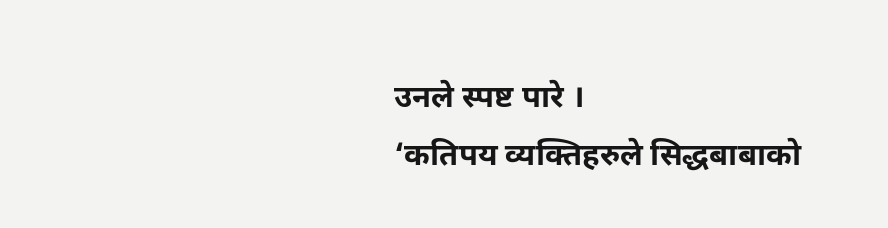उनले स्पष्ट पारे ।
‘कतिपय व्यक्तिहरुले सिद्धबाबाको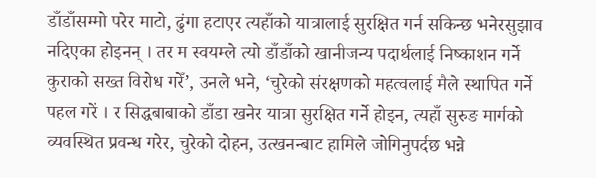डाँडाँसम्मो परेर माटो, ढुंगा हटाएर त्यहाँको यात्रालाई सुरक्षित गर्न सकिन्छ भनेरसुझाव नदिएका होइनन् । तर म स्वयम्ले त्यो डाँडाँको खानीजन्य पदार्थलाई निष्काशन गर्ने कुराको सख्त विरोध गरेँ’, उनले भने, ‘चुरेको संरक्षणको महत्वलाई मैले स्थापित गर्ने पहल गरें । र सिद्धबाबाको डाँडा खनेर यात्रा सुरक्षित गर्ने होइन, त्यहाँ सुरुङ मार्गको व्यवस्थित प्रवन्ध गरेर, चुरेको दोहन, उत्खनन्बाट हामिले जोगिनुपर्दछ भन्ने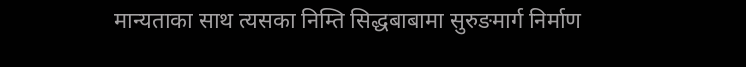मान्यताका साथ त्यसका निम्ति सिद्धबाबामा सुरुङमार्ग निर्माण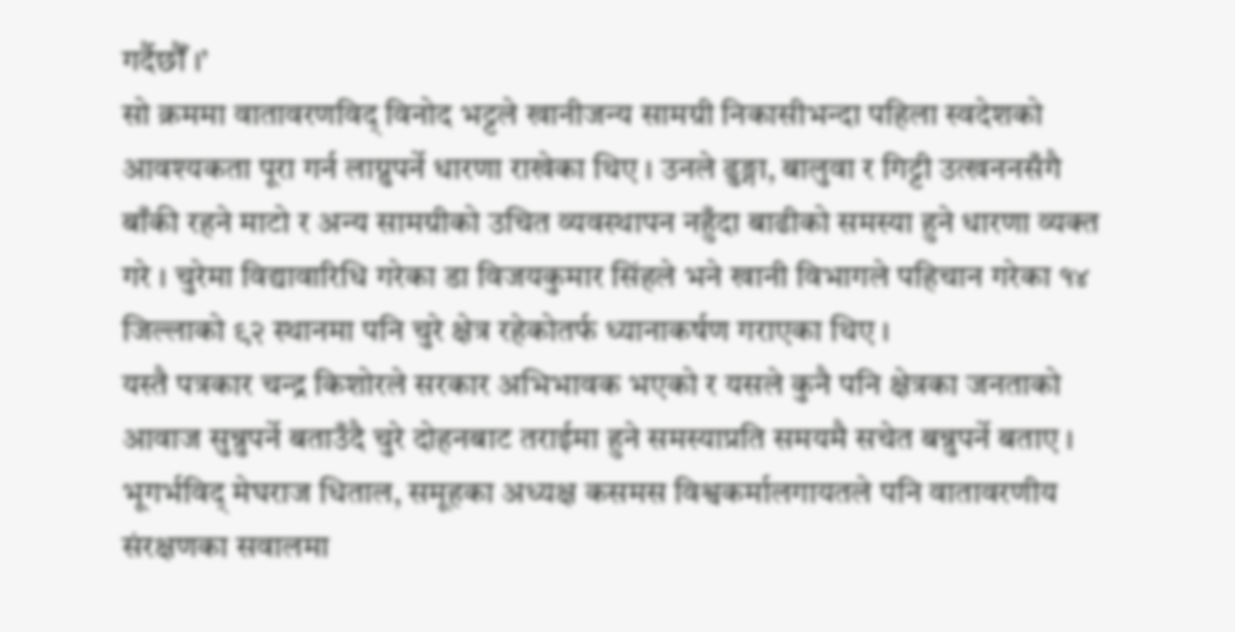गर्दैछौँ ।’
सो क्रममा वातावरणविद् विनोद भट्टले खानीजन्य सामग्री निकासीभन्दा पहिला स्वदेशको आवश्यकता पूरा गर्न लाग्नुपर्ने धारणा राखेका थिए । उनले ढुङ्गा, बालुवा र गिट्टी उत्खननसँगै बाँकी रहने माटो र अन्य सामग्रीको उचित व्यवस्थापन नहुँदा बाढीको समस्या हुने धारणा व्यक्त गरे । चुरेमा विद्यावारिधि गरेका डा विजयकुमार सिंहले भने खानी विभागले पहिचान गरेका १४ जिल्लाको ९२ स्थानमा पनि चुरे क्षेत्र रहेकोतर्फ ध्यानाकर्षण गराएका थिए ।
यस्तै पत्रकार चन्द्र किशोरले सरकार अभिभावक भएको र यसले कुनै पनि क्षेत्रका जनताको आवाज सुन्नुपर्ने बताउँदै चुरे दोहनबाट तराईमा हुने समस्याप्रति समयमै सचेत बन्नुपर्ने बताए । भूगर्भविद् मेघराज धिताल, समूहका अध्यक्ष कसमस विश्वकर्मालगायतले पनि वातावरणीय संरक्षणका सवालमा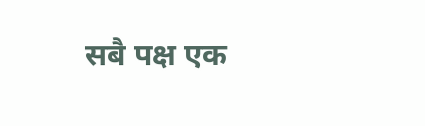सबै पक्ष एक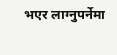भएर लाग्नुपर्नेमा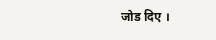जोड दिए ।